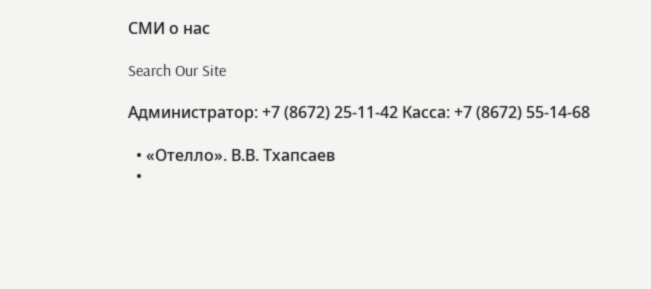СМИ о нас

Search Our Site

Администратор: +7 (8672) 25-11-42 Касса: +7 (8672) 55-14-68

  • «Отелло». В.В. Тхапсаев
  •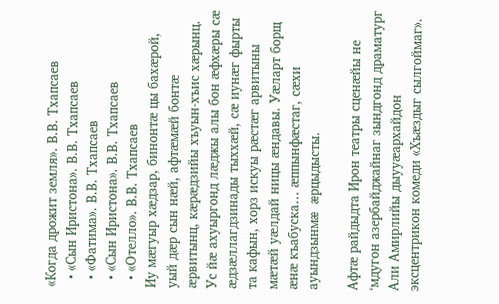«Когда дрожит земля». В.В. Тхапсаев
  • «Сын Иристона». В.В. Тхапсаев
  • «Фатима». В.В. Тхапсаев
  • «Сын Иристона». В.В. Тхапсаев
  • «Отелло». В.В. Тхапсаев
Иу мæгуыр хæдзар, бинонтæ цы бахæрой, уый дæр сын нæй, афтæмæй бонтæ æрвитынц, кæрæдзийы хъуын-хъис хæрынц. Ус йæ ахуыргонд лæджы алы бон æфхæры сæ æдзæллагдзинады тыххæй, сæ иунæг фырты та кафын, хорз искуы рæстæг арвитыны мæтæй уæлдай ницы æндавы. Уæларт борщ æнæ къабуска… æппынфæстаг, сæхи ауындзынмæ æрцыдысты.

Афтæ райдыдта Ирон театры сценæйы не ‘мдугон азербайджайнаг зындгонд драматург Али Амирлийы дыууæархайдон эксцентрикон комеди «Хъæздыг сылгоймаг».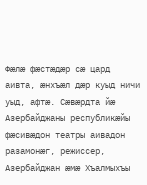Фæлæ фæстæдæр сæ цард аивта, æнхъæл дæр куыд ничи уыд, афтæ. Сæвæрдта йæ Азербайджаны республикæйы фæсивæдон театры аивадон разамонæг, режиссер, Азербайджан æмæ Хъалмыхъы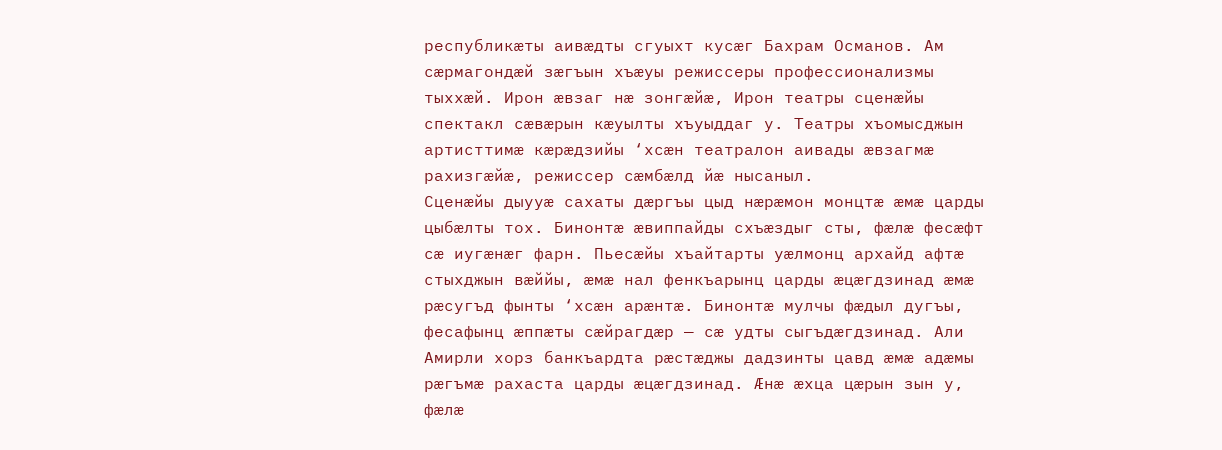республикæты аивæдты сгуыхт кусæг Бахрам Османов. Ам сæрмагондæй зæгъын хъæуы режиссеры профессионализмы тыххæй. Ирон æвзаг нæ зонгæйæ, Ирон театры сценæйы спектакл сæвæрын кæуылты хъуыддаг у. Театры хъомысджын артисттимæ кæрæдзийы ‘хсæн театралон аивады æвзагмæ рахизгæйæ, режиссер сæмбæлд йæ нысаныл.
Сценæйы дыууæ сахаты дæргъы цыд нæрæмон монцтæ æмæ царды цыбæлты тох. Бинонтæ æвиппайды схъæздыг сты, фæлæ фесæфт сæ иугæнæг фарн. Пьесæйы хъайтарты уæлмонц архайд афтæ стыхджын вæййы, æмæ нал фенкъарынц царды æцæгдзинад æмæ рæсугъд фынты ‘хсæн арæнтæ. Бинонтæ мулчы фæдыл дугъы, фесафынц æппæты сæйрагдæр — сæ удты сыгъдæгдзинад. Али Амирли хорз банкъардта рæстæджы дадзинты цавд æмæ адæмы рæгъмæ рахаста царды æцæгдзинад. Æнæ æхца цæрын зын у, фæлæ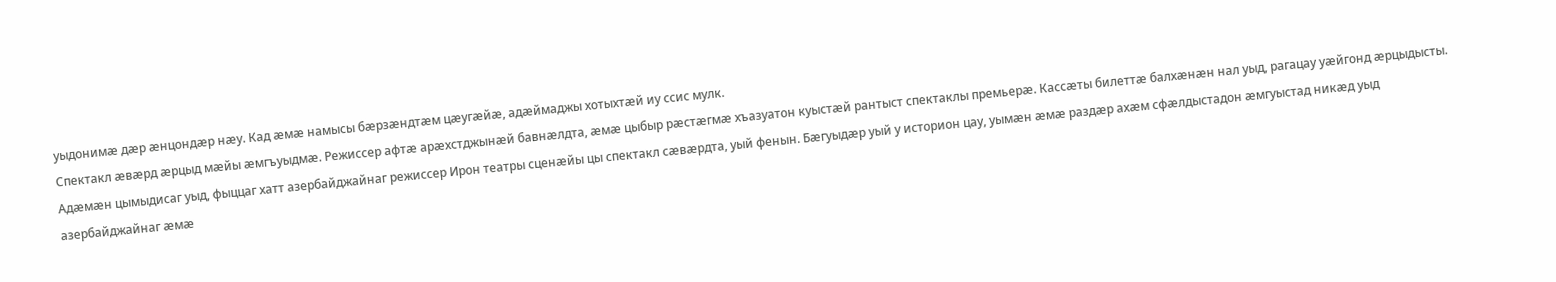уыдонимæ дæр æнцондæр нæу. Кад æмæ намысы бæрзæндтæм цæугæйæ, адæймаджы хотыхтæй иу ссис мулк.
Спектакл æвæрд æрцыд мæйы æмгъуыдмæ. Режиссер афтæ арæхстджынæй бавнæлдта, æмæ цыбыр рæстæгмæ хъазуатон куыстæй рантыст спектаклы премьерæ. Кассæты билеттæ балхæнæн нал уыд, рагацау уæйгонд æрцыдысты. Адæмæн цымыдисаг уыд, фыццаг хатт азербайджайнаг режиссер Ирон театры сценæйы цы спектакл сæвæрдта, уый фенын. Бæгуыдæр уый у историон цау, уымæн æмæ раздæр ахæм сфæлдыстадон æмгуыстад никæд уыд азербайджайнаг æмæ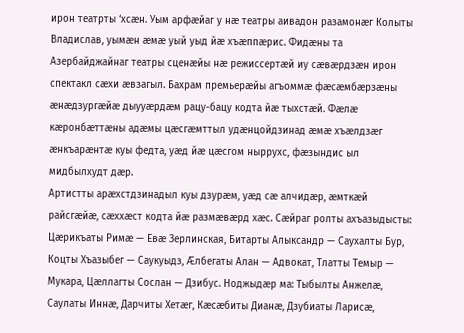ирон театрты ‘хсæн. Уым арфæйаг у нæ театры аивадон разамонæг Колыты Владислав, уымæн æмæ уый уыд йæ хъæппæрис. Фидæны та Азербайджайнаг театры сценæйы нæ режиссертæй иу сæвæрдзæн ирон спектакл сæхи æвзагыл. Бахрам премьерæйы агъоммæ фæсæмбæрзæны æнæдзургæйæ дыууæрдæм рацу-бацу кодта йæ тыхстæй. Фæлæ кæронбæттæны адæмы цæсгæмттыл удæнцойдзинад æмæ хъæлдзæг æнкъарæнтæ куы федта, уæд йæ цæсгом ныррухс, фæзындис ыл мидбылхудт дæр.
Артистты арæхстдзинадыл куы дзурæм, уæд сæ алчидæр, æмткæй райсгæйæ, сæххæст кодта йæ размæвæрд хæс. Сæйраг ролты ахъазыдысты: Цæрикъаты Римæ — Евæ Зерлинская, Битарты Алыксандр — Саухалты Бур, Коцты Хъазыбег — Саукуыдз, Æлбегаты Алан — Адвокат, Тлатты Темыр — Мукара, Цæллагты Сослан — Дзибус. Ноджыдæр ма: Тыбылты Анжелæ, Саулаты Иннæ, Дарчиты Хетæг, Кæсæбиты Дианæ, Дзубиаты Ларисæ,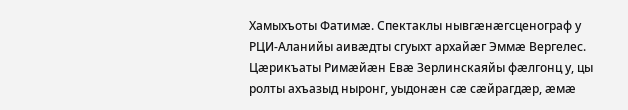Хамыхъоты Фатимæ. Спектаклы нывгæнæгсценограф у РЦИ-Аланийы аивæдты сгуыхт архайæг Эммæ Вергелес.
Цæрикъаты Римæйæн Евæ Зерлинскаяйы фæлгонц у, цы ролты ахъазыд ныронг, уыдонæн сæ сæйрагдæр, æмæ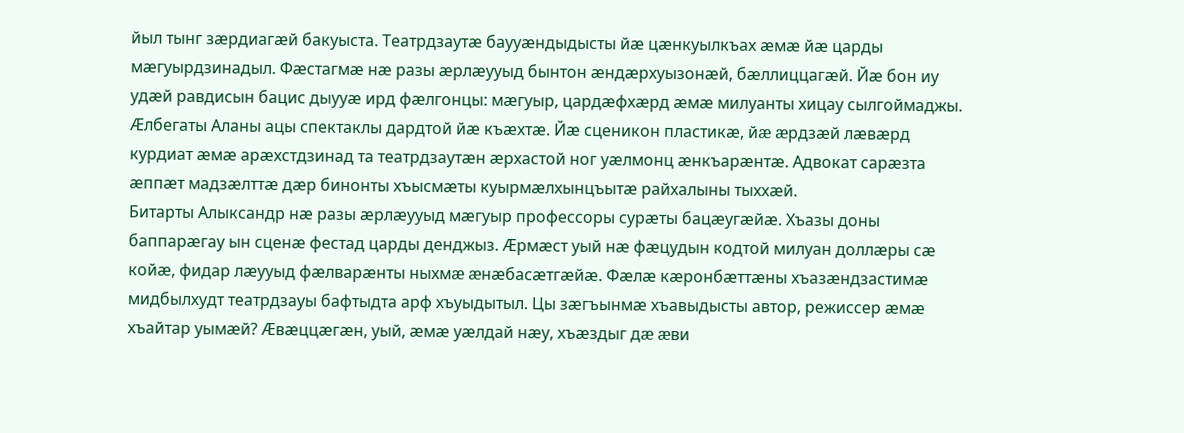йыл тынг зæрдиагæй бакуыста. Театрдзаутæ баууæндыдысты йæ цæнкуылкъах æмæ йæ царды мæгуырдзинадыл. Фæстагмæ нæ разы æрлæууыд бынтон æндæрхуызонæй, бæллиццагæй. Йæ бон иу удæй равдисын бацис дыууæ ирд фæлгонцы: мæгуыр, цардæфхæрд æмæ милуанты хицау сылгоймаджы.
Æлбегаты Аланы ацы спектаклы дардтой йæ къæхтæ. Йæ сценикон пластикæ, йæ æрдзæй лæвæрд курдиат æмæ арæхстдзинад та театрдзаутæн æрхастой ног уæлмонц æнкъарæнтæ. Адвокат сарæзта æппæт мадзæлттæ дæр бинонты хъысмæты куырмæлхынцъытæ райхалыны тыххæй.
Битарты Алыксандр нæ разы æрлæууыд мæгуыр профессоры сурæты бацæугæйæ. Хъазы доны баппарæгау ын сценæ фестад царды денджыз. Æрмæст уый нæ фæцудын кодтой милуан доллæры сæ койæ, фидар лæууыд фæлварæнты ныхмæ æнæбасæтгæйæ. Фæлæ кæронбæттæны хъазæндзастимæ мидбылхудт театрдзауы бафтыдта арф хъуыдытыл. Цы зæгъынмæ хъавыдысты автор, режиссер æмæ хъайтар уымæй? Æвæццæгæн, уый, æмæ уæлдай нæу, хъæздыг дæ æви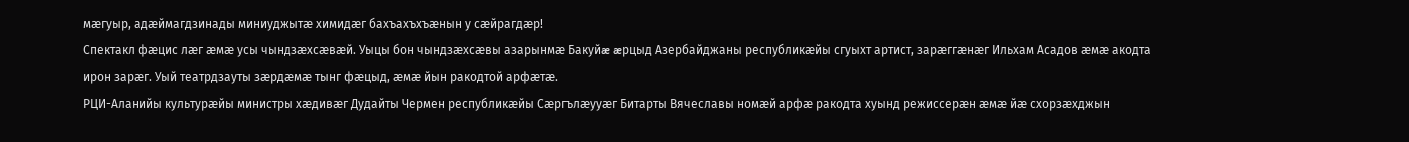мæгуыр, адæймагдзинады миниуджытæ химидæг бахъахъхъæнын у сæйрагдæр!
Спектакл фæцис лæг æмæ усы чындзæхсæвæй. Уыцы бон чындзæхсæвы азарынмæ Бакуйæ æрцыд Азербайджаны республикæйы сгуыхт артист, зарæггæнæг Ильхам Асадов æмæ акодта ирон зарæг. Уый театрдзауты зæрдæмæ тынг фæцыд, æмæ йын ракодтой арфæтæ.
РЦИ-Аланийы культурæйы министры хæдивæг Дудайты Чермен республикæйы Сæргълæууæг Битарты Вячеславы номæй арфæ ракодта хуынд режиссерæн æмæ йæ схорзæхджын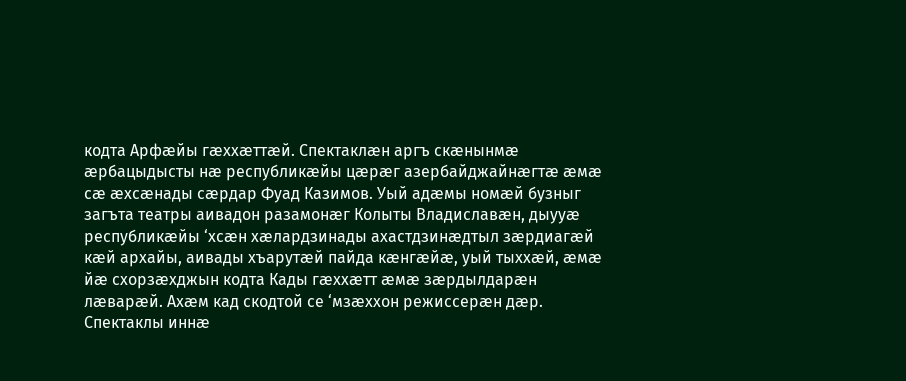кодта Арфæйы гæххæттæй. Спектаклæн аргъ скæнынмæ æрбацыдысты нæ республикæйы цæрæг азербайджайнæгтæ æмæ сæ æхсæнады сæрдар Фуад Казимов. Уый адæмы номæй бузныг загъта театры аивадон разамонæг Колыты Владиславæн, дыууæ республикæйы ‘хсæн хæлардзинады ахастдзинæдтыл зæрдиагæй кæй архайы, аивады хъарутæй пайда кæнгæйæ, уый тыххæй, æмæ йæ схорзæхджын кодта Кады гæххæтт æмæ зæрдылдарæн лæварæй. Ахæм кад скодтой се ‘мзæххон режиссерæн дæр.
Спектаклы иннæ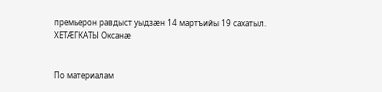премьерон равдыст уыдзæн 14 мартъийы 19 сахатыл.
ХЕТÆГКАТЫ Оксанæ


По материалам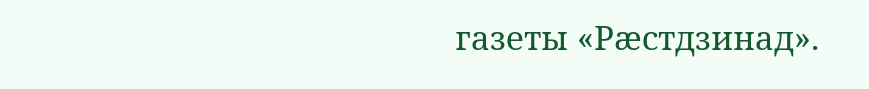газеты «Рæстдзинад».